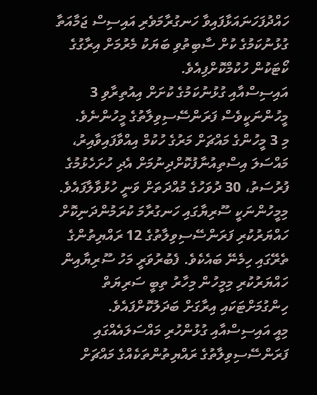ހައްދުފަހަނައަޅާފައިވާ ހަނގުރާމަވެރި އައިސިސް ޖަމާއަތާ ގުޅުނުކަމުގެ ކުށް ސާބިތުވި ބަޔަކު މެރުމަށް އިރާގުގެ ކޯޓަކުން ހުކުމްކޮށްފިއެވެ.
އައިސިސްއާއި ގުޅުނުކަމުގެ ކުށަށް އިއުތިރާވި 3 މީހުންނަކީވެސް ފަރަންސޭސިވިލާތުގެ މީހުންނެވެ.
މި 3 މީހުންގެ މައްޗަށް މަރުގެ ހުކުމް އިއްވާފައިވާއިރު، މައްސަލަ އިސްތިއުނާފުކޮށްދިނުމަށް އެދި ހުށަހެޅުމުގެ ފުރުސަތު، 30 ދުވަހުގެ މުއްދަތަށް ވަނީ ހުޅުވާލާފައެވެ.
މިމީހުންނަކީ ސޫރިޔާގައި ހަނގުރާމަ ކުރަމުންދަނިކޮށް ހައްޔަރުކުރި ފަރަންސޭސިވިލާތުގެ 12 ރައްޔިތުންގެ ތެރޭގައި ހިމެނޭ ބައެކެވެ. ފެބުރުވަރީ މަހު ސޫރިޔާއިން ހައްޔަރުކުރި މިމީހުން މިހާރު ތިބީ ސަރިޔަތް ހިންގުމަށްޓަކައި އިރާގަށް ބަދަލުކޮށްފައެވެ.
މިއީ އައިސިސްއާއި ގުޅުންހުރި މައްސަލައެއްގައި ފަރަންސޭސިވިލާތުގެ ރައްޔިތުންތަކެއްގެ މައްޗަށް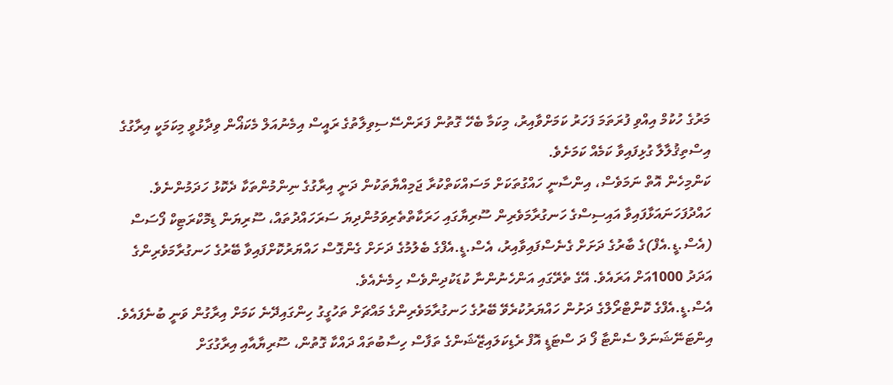މަރުގެ ހުކުމް އިއްވި ފުރަތަމަ ފަހަރު ކަމަށްވާއިރު، މިކަމާ ބެހޭ ގޮތުން ފަރަންސޭސިވިލާތުގެ ރައީސް އިމެނުއަލް މެކަޣޯން ވިދާޅުވީ މިކަމަކީ އިރާގުގެ އިސްތިޤުލާލާ ގުޅިފައިވާ ކަމެއް ކަމަށެވެ.
ކަންމިހެން އޮތް ނަމަވެސް، އިންސާނީ ހައްގުތަކަށް މަސައްކަތްކުރާ ޖަމިއްޔާތަކުން ދަނީ އިރާގުގެ ނިންމުންތަކާ ދެކޮޅު ހަދަމުންނެވެ.
ހައްދުފަހަނައަޅާފައިވާ އައިސިސްގެ ހަނގުރާމަވެރިން ސޫރިޔާގައި ހަރަކާތްތެރިވަމުންދިޔަ ސަރަހައްދުތައް، ސޫރިޔަން ޑިމޮކްރަޓިކް ފޯސަސް (އެސް.ޑީ.އެފް)ގެ ބާރުގެ ދަށަށް ގެނެސްފައިވާއިރު، އެސް.ޑީ.އެފްގެ ބެލުމުގެ ދަށަށް ގެންގޮސް ހައްޔަރުކޮށްފައިވާ ބޭރުގެ ހަނގުރާމަވެރިންގެ އަދަދު 1000އަށް އަރައެވެ. އޭގެ ތެރޭގައި އަންހެނުންނާ ކުޑަކުދިންވެސް ހިމެނެއެވެ.
އެސް.ޑީ.އެފްގެ ކޮންޓްރޯލްގެ ދަށުން ހައްޔަރުކުރެވޭ ބޭރުގެ ހަނގުރާމަވެރިންގެ މައްޗަށް ތަހުގީގު ހިންގައިދޭނެ ކަމަށް އިރާގުން ވަނީ ބުނެފައެވެ.
އިންޓަނޭޝަނަލް ސެންޓާ ފޯ ދަ ސްޓަޑީ އޮފް ރެޑިކަލައިޒޭޝަންގެ ތަފާސް ހިސާބުތައް ދައްކާ ގޮތުން، ސޫރިޔާއާއި އިރާގުގަށް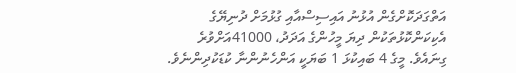އަތްގަދަކޮށްގެން އުޅުނު އައިސިސްއާއި ގުޅުމަށް ދުނިޔޭގެ އެކިކަންކޮޅުތަކުން ދިޔަ މީހުންގެ އަދަދު، 41000އަށްވުރެ ގިނައެވެ. މީގެ 4 ބައިކުޅަ 1 ބަޔަކީ އަންހެނުންނާ ކުޑަކުދިންނެވެ.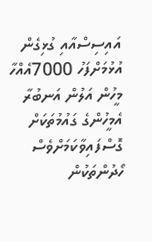އައިސިސްއާއި ގުޅިގެން އުޅުމަށްފަހު 7000އެއްހާ މީހުން އަލުން އަނބުރާ އެމީހުންގެ ގައުމުތަކަށް ގޮސްފައިވާކަމަށްވެސް ހޯދުންތަކުން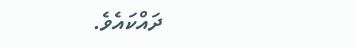ދައްކައެވެ.